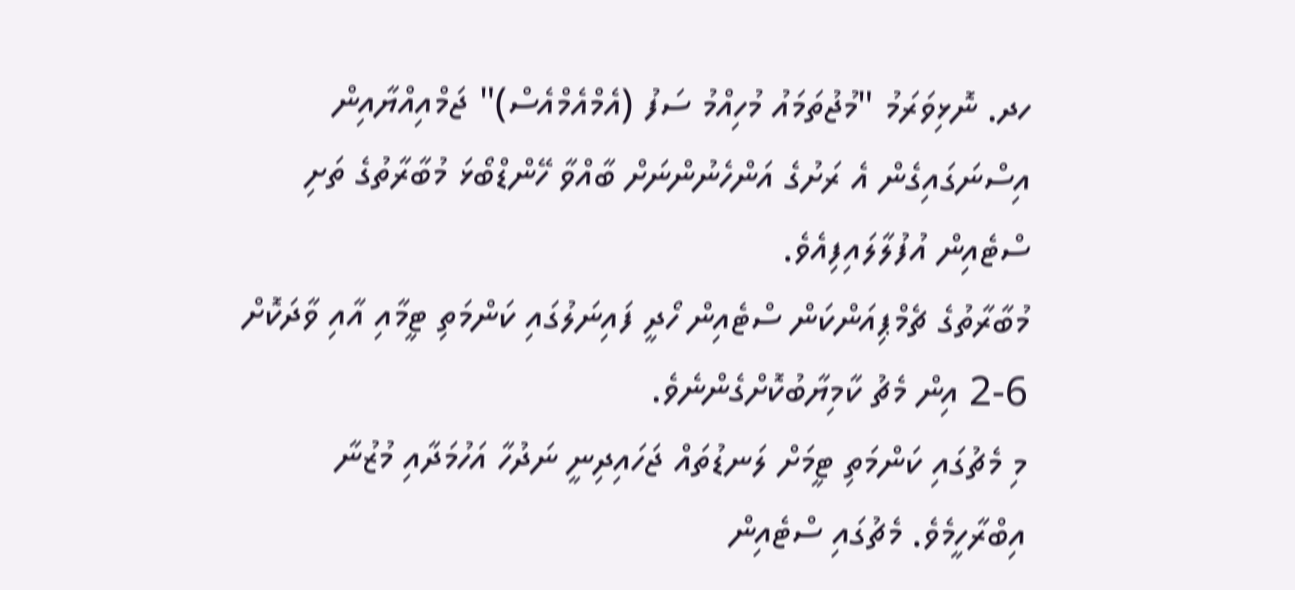ހދ. ނޮޅިވަރަމު "މުޖުތަމައު މުހިއްމު ސަފު (އެމްއެމްއެސް)" ޖަމްއިއްޔާއިން އިސްނަގައިގެން އެ ރަށުގެ އަންހެނުންނަށް ބާއްވާ ހޭންޑްބޯޅަ މުބާރާތުގެ ތަށި ސްޓެއިން އުފުލާލައިފިއެވެ.
މުބާރާތުގެ ޗެމްޕިއަންކަން ސްޓެއިން ހޯދީ ފައިނަލުގައި ކަންމަތި ޓީމާއި އާއި ވާދަކޮށް 6-2 އިން މެޗު ކާމިޔާބުކޮށްގެންނެވެ.
މި މެޗުގައި ކަންމަތި ޓީމަށް ލަނޑުތައް ޖަހައިދިނީ ނަދުހާ އަހުމަދާއި މުޒުނާ އިބްރާހީމެވެ. މެޗުގައި ސްޓެއިން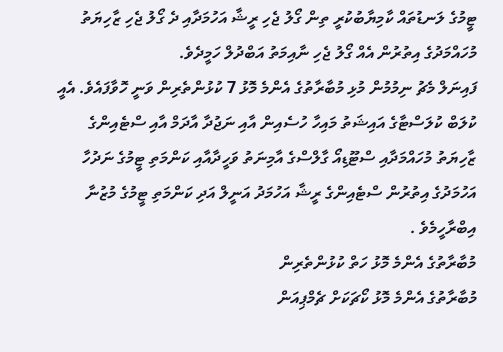ޓީމުގެ ލަނޑުތައް ކާމިޔާބުކުރީ ތިން ގޯލު ޖެހި ރީޝާ އަހުމަދާއި ދެ ގޯލު ޖެހި ޒާހިޔަތު މުހައްމަދުގެ އިތުރުން އެއް ގޯލު ޖެހި ނާއިމަތު އަބްދުލް ހަމީދެވެ.
ފައިނަލް މެޗު ނިމުމުން މުޅި މުބާރާތުގެ އެންމެ މޮޅު 7 ކުޅުންތެރިން ވަނީ ހޮވާފައެވެ. އެއީ ކުލަބް ކުލަސްޓާގެ އައިޝަތު މައިހާ ހުސެއިން އާއި ނަޖުދާ އާދަމް އާއި ސްޓެއިންގެ ޒާހިޔަތު މުހައްމަދާއި ސްޓޫޑިއޯ ގާލްސްގެ އާމިނަތު ވަހީދާއާއި ކަންމަތި ޓީމުގެ ނަދުހާ އަހުމަދުގެ އިތުރުން ސްޓެއިންގެ ރީޝާ އަހުމަދު އަނީލް އަދި ކަންމަތި ޓީމުގެ މުޒުނާ އިބްރާހީމެވެ .
މުބާރާތުގެ އެންމެ މޮޅު ހަތް ކުޅުންތެރިން
މުބާރާތުގެ އެންމެ މޮޅު ކޯޗަކަށް ޗެމްޕިއަން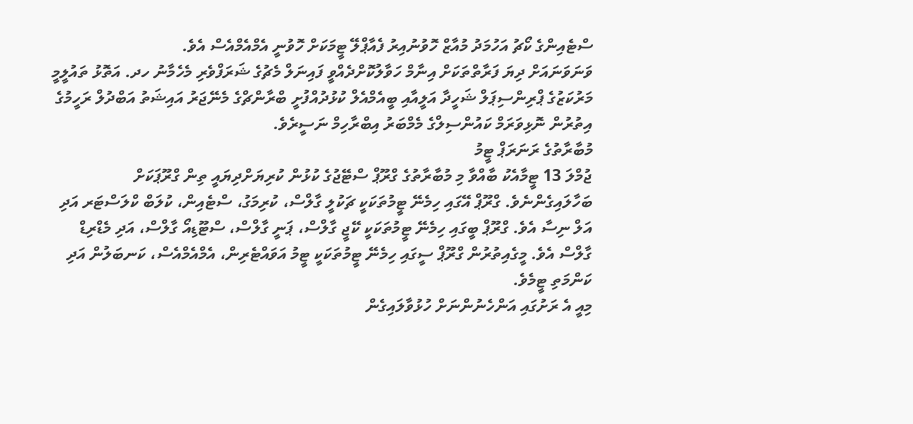ސްޓެއިންގެ ކޯޗު އަހުމަދު މުއާޒް ހޮވުނުއިރު ފެއާޕްލޭ ޓީމަކަށް ހޮވުނީ އެމްއެމްއެސް އެވެ.
ވަނަވަނައަށް ދިޔަ ފަރާތްތަކަށް އިނާމް ހަވާލުކޮށްދެއްވީ ފައިނަލް މެޗުގެ ޝަރަފްވެރި މެހެމާނު ހދ. އަތޮޅު ތައުލީމީ މަރުކަޒުގެ ޕްރިންސިޕަލް ޝަހީދާ އަލީއާއި ބީއެމްއެލް ކުޅުދުއްފުށީ ބްރާންޗްގެ މެނޭޖަރު އައިޝަތު އަބްދުލް ރަހީމުގެ އިތުރުން ނޮޅިވަރަމް ކައުންސިލްގެ މެމްބަރު އިބްރާހިމް ނަސީރެވެ.
މުބާރާތުގެ ރަނަރަޕް ޓީމު
ޖުމްލަ 13 ޓީމާއެކު ބާއްވާ މި މުބާރާތުގެ ގްރޫޕް ސްޓޭޖުގެ ކުޅުން ކުރިޔަށްދިޔައީ ތިން ގްރޫޕަކަށް ބަހާލައިގެންނެވެ. ގްރޫޕް އޭގައި ހިމެނޭ ޓީމުތަކަކީ ޗަކުލީ ގާލްސް، ކުރިމަގު، ސްޓެއިން، ކުލަބް ކްލަސްޓަރ އަދި އަލް ނިސާ އެވެ. ގްރޫޕް ބީގައި ހިމެނޭ ޓީމުތަކަކީ ކޭޖީ ގާލްސް، ޕަނީ ގާލްސް، ސްޓޫޑިއޯ ގާލްސް، އަދި މެޑްރިޑް ގާލްސް އެވެ. މީގެއިތުރުން ގްރޫޕް ސީގައި ހިމެނޭ ޓީމުތަކަކީ ޓީމު އަވައްޓެރިން، އެމްއެމްއެސް، ކަނބަލުން އަދި ކަންމަތި ޓީމެވެ.
މިއީ އެ ރަށުގައި އަންހެނުންނަށް ހުޅުވާލައިގެން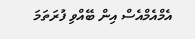އެމްއެމްއެސް އިން ބޭއްވި ފުރަތަމަ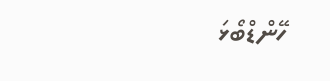ހޭންޑްބޯޅަ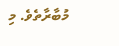މުބާރާތެވެ. މި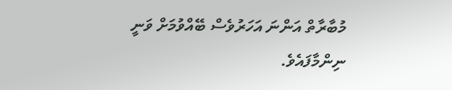މުބާރާތް އަންނަ އަހަރުވެސް ބޭއްވުމަށް ވަނީ ނިންމާފައެވެ.